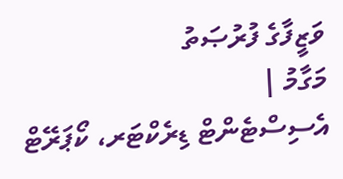ވަޒީފާގެ ފުރުޞަތު
މަގާމު |
އެސިސްޓެންޓް ޑިރެކްޓަރ، ކޯޕަރޭޓް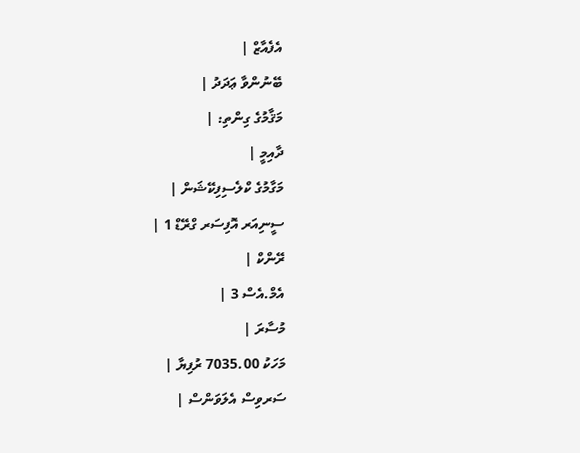އެފެއާޒް |
ބޭނުންވާ ޢަދަދު |
މަޤާމުގެ ގިންތި: |
ދާއިމީ |
މަގާމުގެ ކްލެސިފިކޭޝަން |
ސީނިއަރ އޮފިސަރ ގްރޭޑް 1 |
ރޭންކް |
އެމް.އެސް 3 |
މުސާރަ |
މަހަކު 7035.00 ރުފިޔާ |
ސަރވިސް އެލަވަންސް |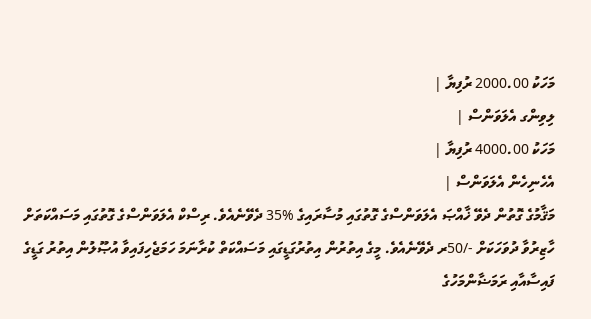މަހަކު 2000.00 ރުފިޔާ |
ލިވިންގ އެލަވަންސް |
މަހަކު 4000.00 ރުފިޔާ |
އެހެނިހެން އެލަވަންސް |
މަޤާމުގެ ގޮތުން ދެވޭ ޚާއްޞަ އެލަވަންސްގެ ގޮތުގައި މުސާރައިގެ %35 ދެވޭނެއެވެ. ރިސްކް އެލަވަންސްގެ ގޮތުގައި މަސައްކަތަށް ހާޒިރުވާ ދުވަހަކަށް -/50ރ ދެވޭނެއެވެ. މީގެ އިތުރުން އިތުރުގަޑީގައި މަސައްކަތް ކުރާނަމަ ހަމަޖެހިފައިވާ އުޞޫލުން އިތުރު ގަޑީގެ ފައިސާއާއި ރަމަޟާންމަހުގެ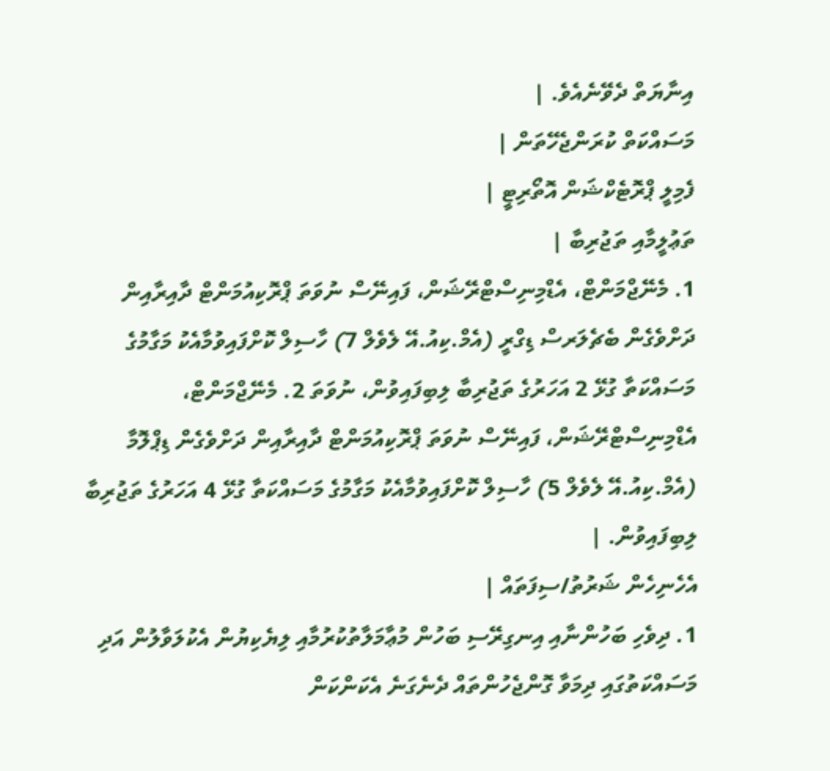އިނާޔަތް ދެވޭނެއެވެ. |
މަސައްކަތް ކުރަންޖެހޭތަން |
ފެމިލީ ޕްރޮޓެކްޝަން އޮތޯރިޓީ |
ތަޢުލީމާއި ތަޖުރިބާ |
1. މެނޭޖްމަންޓް، އެޑްމިނިސްޓްރޭޝަން، ފައިނޭސް ނުވަތަ ޕްރޮކިއުމަންޓް ދާއިރާއިން ދަށްވެގެން ބެޗެލަރސް ޑިގްރީ (އެމް.ކިއު.އޭ ލެވެލް 7) ހާސިލް ކޮށްފައިވުމާއެކު މަގާމުގެ މަސައްކަތާ ގުޅޭ 2 އަހަރުގެ ތަޖުރިބާ ލިބިފައިވުން، ނުވަތަ 2. މެނޭޖްމަންޓް، އެޑްމިނިސްޓްރޭޝަން، ފައިނޭސް ނުވަތަ ޕްރޮކިއުމަންޓް ދާއިރާއިން ދަށްވެގެން ޑިޕްލޮމާ (އެމް.ކިއު.އޭ ލެވެލް 5) ހާސިލް ކޮށްފައިވުމާއެކު މަގާމުގެ މަސައްކަތާ ގުޅޭ 4 އަހަރުގެ ތަޖުރިބާ ލިބިފައިވުން. |
އެހެނިހެން ޝަރުތު/ސިފަތައް |
1. ދިވެހި ބަހުންނާއި އިނގިރޭސި ބަހުން މުޢާމަލާތުކުރުމާއި ލިޔެކިޔުން އެކުލަވާލުން އަދި މަސައްކަތުގައި ދިމަވާ ގޮންޖެހުންތައް ދެނެގަނެ އެކަންކަން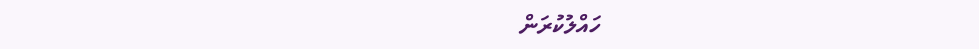ހައްލުކުރަން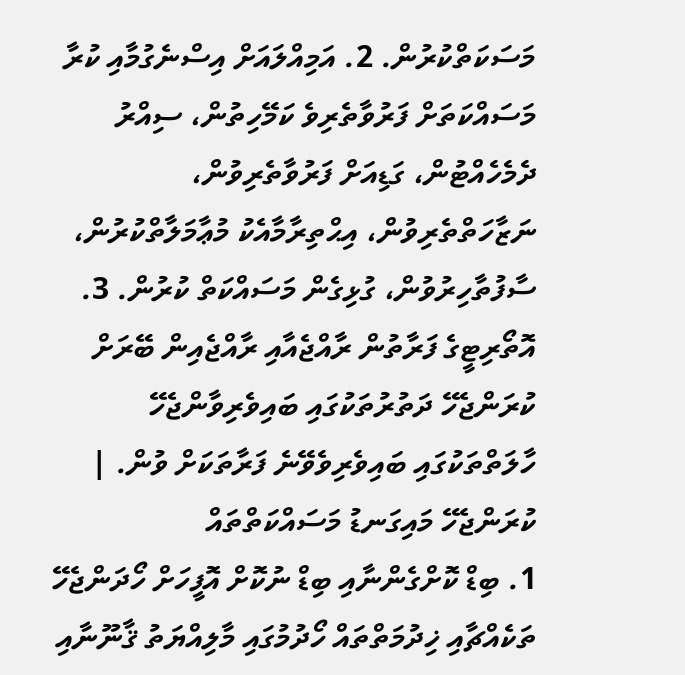މަސަކަތްކުރުން. 2. އަމިއްލައަށް އިސްނެގުމާއި ކުރާ މަސައްކަތަށް ފަރުވާތެރިވެ ކަމޭހިތުން، ސިއްރު ދެމެހެއްޓުން، ގަޑިއަށް ފަރުވާތެރިވުން، ނަޒާހަތްތެރިވުން، އިޙްތިރާމާއެކު މުޢާމަލާތްކުރުން، ސާފުތާހިރުވުން، ގުޅިގެން މަސައްކަތް ކުރުން. 3. އޮތޯރިޓީގެ ފަރާތުން ރާއްޖެއާއި ރާއްޖެއިން ބޭރަށް ކުރަންޖެހޭ ދަތުރުތަކުގައި ބައިވެރިވާންޖެހޭ ހާލަތްތަކުގައި ބައިވެރިވެވޭނެ ފަރާތަކަށް ވުން. |
ކުރަންޖެހޭ މައިގަނޑު މަސައްކަތްތައް
1. ބިޑް ކޮށްގެންނާއި ބިޑް ނުކޮށް އޮފީހަށް ހޯދަންޖެހޭ ތަކެއްޗާއި ޚިދުމަތްތައް ހޯދުމުގައި މާލިއްޔަތު ޤާނޫނާއި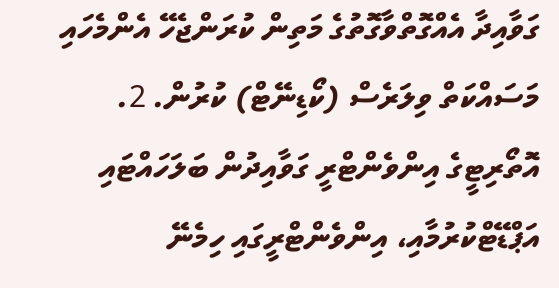ގަވާއިދާ އެއްގޮތްވާގޮތުގެ މަތިން ކުރަންޖެހޭ އެންމެހައި މަސައްކަތް ވިލަރެސް (ކޯޑިނޭޓް) ކުރުން. 2. އޮތޯރިޓީގެ އިންވެންޓްރީ ގަވާއިދުން ބަލަހައްޓައި އަޕްޑޭޓްކުރުމާއި، އިންވެންޓްރީގައި ހިމެނޭ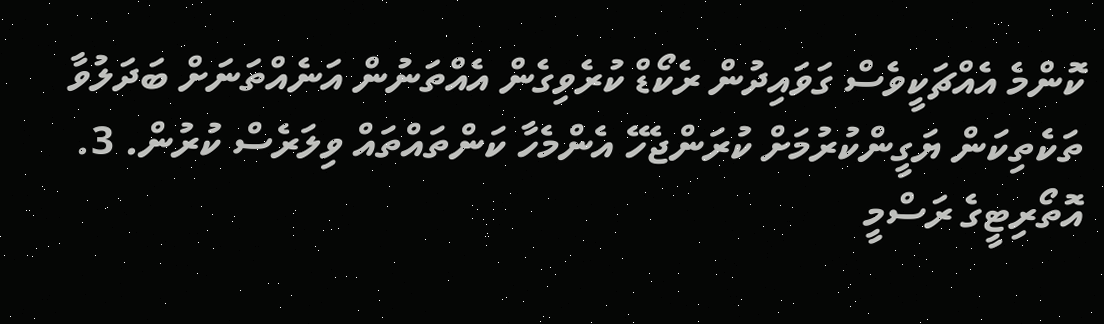ކޮންމެ އެއްޗަކީވެސް ގަވައިދުން ރެކޯޑް ކުރެވިގެން އެއްތަނުން އަނެއްތަނަށް ބަދަލުވާ ތަކެތިކަން ޔަގީންކުރުމަށް ކުރަންޖެހޭ އެންމެހާ ކަންތައްތައް ވިލަރެސް ކުރުން. 3. އޮތޯރިޓީގެ ރަސްމީ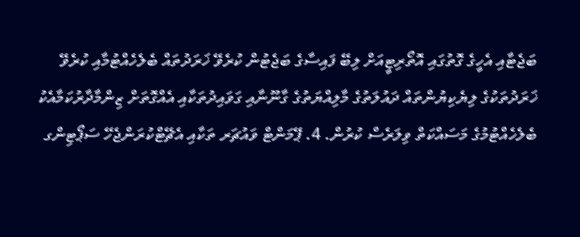ބަޖެޓާއި އެހީގެ ގޮތުގައި އޮތޯރިޓީއަށް ލިބޭ ފައިސާގެ ބަޖެޓުން ކުރެވޭ ޚަރަދުތައް ބެލެހެއްޓުމާއި ކުރެވޭ ޚަރަދުތަކުގެ ލިޔެކިޔުންތައް ދައުލަތުގެ މާލިއްޔަތުގެ ގާނޫނާއި ގަވައިދުތަކާއި އެއްގޮތަށް ޒިންމާދާރުކަމާއެކު ބެލެހެއްޓުމުގެ މަސައްކަތް ވިލަރެސް ކުރުން. 4. ޕޭމަންޓް ވައުޗަރ ތަކާއި އެޗޭޓްކުރަންޖެހޭ ސަޕޯޓިންގ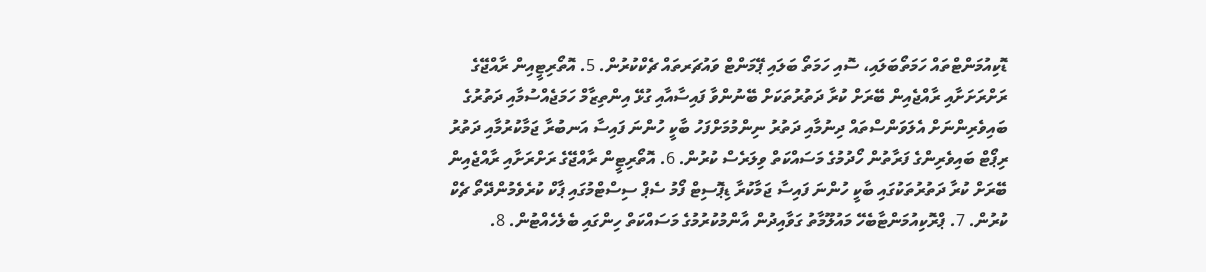ޑޮކިއުމަންޓްތައް ހަމަތޯބަލައި، ސޮއި ހަމަތޯ ބަލައި ޕޭމަންޓް ވައުޗަރތައް ޗެކްކުރުން. 5. އޮތޯރިޓީއިން ރާއްޖޭގެ ރަށްރަށަށާއި ރާއްޖެއިން ބޭރަށް ކުރާ ދަތުރުތަކަށް ބޭނުންވާ ފައިސާއާއި ގުޅޭ އިންތިޒާމް ހަމަޖެއްސުމާއި ދަތުރުގެ ބައިވެރިންނަށް އެލަވަންސްތައް ދިނުމާއި ދަތުރު ނިންމުމަށްފަހު ބާކީ ހުންނަ ފައިސާ އަނބުރާ ޖަމާކުރުމާއި ދަތުރު ރިޕޯޓް ބައިވެރިންގެ ފަރާތުން ހޯދުމުގެ މަސައްކަތް ވިލަރެސް ކުރުން. 6. އޮތޯރިޓީން ރާއްޖޭގެ ރަށްރަށާއި ރާއްޖެއިން ބޭރަށް ކުރާ ދަތުރުތަކުގައި ބާކީ ހުންނަ ފައިސާ ޖަމާކުރާ ޑިޕޮސިޓް ފޯމު ސެޕް ސިސްޓްމުގައި ޕާކް ކުރެވެމުންދޭތޯ ޗެކް ކުރުން. 7. ޕްރޮކިއުމަންޓާބެހޭ މައުލޫމާތު ގަވާއިދުން އާންމުކުރުމުގެ މަސައްކަތް ހިންގައި ބެލެހެއްޓުން. 8.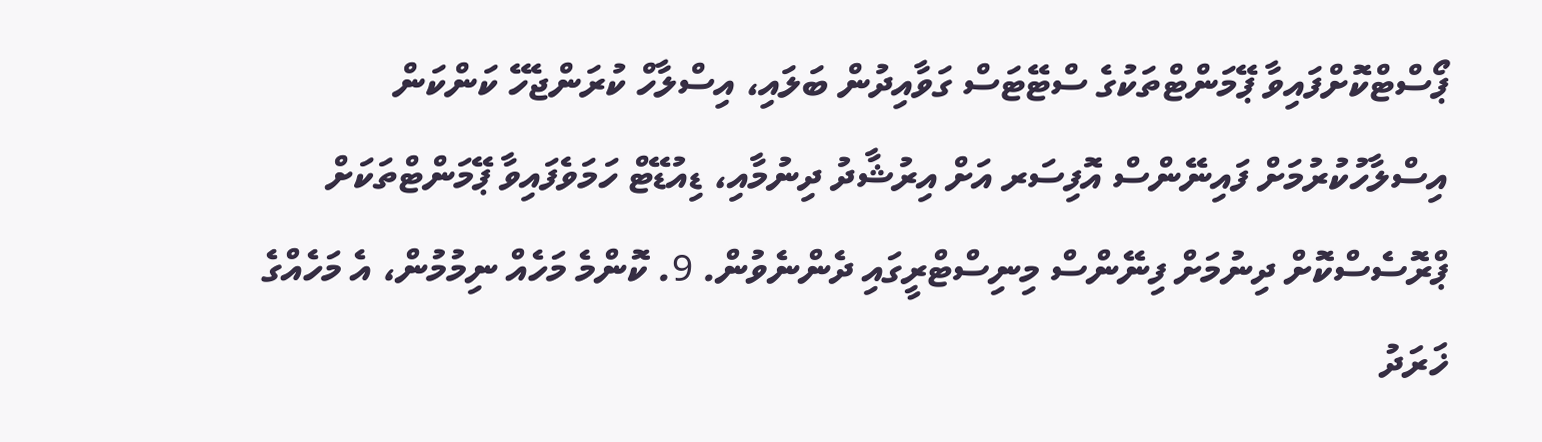ޕޯސްޓްކޮށްފައިވާ ޕޭމަންޓްތަކުގެ ސްޓޭޓަސް ގަވާއިދުން ބަލައި، އިސްލާހް ކުރަންޖެހޭ ކަންކަން އިސްލާހުކުރުމަށް ފައިނޭންސް އޮފިސަރ އަށް އިރުޝާދު ދިނުމާއި، ޑިއުޑޭޓް ހަމަވެފައިވާ ޕޭމަންޓްތަކަށް ޕްރޮސެސްކޮށް ދިނުމަށް ފިނޭންސް މިނިސްޓްރީގައި ދެންނެވުން. 9. ކޮންމެ މަހެއް ނިމުމުން، އެ މަހެއްގެ ޚަރަދު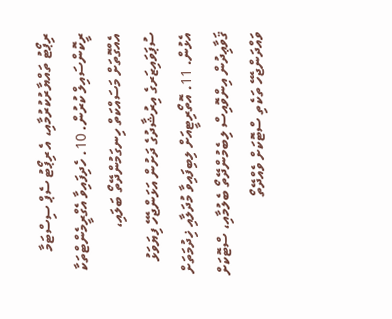ރިޕޯޓު ތައްޔާރުކުރުމާއި، އެ ރިޕޯޓު ސެޕް ސިސްޓަމާ ރީކޮންސައިލް ކުރުން. 10. ހެދިފައިވާ އެގްރީމެންޓްތަކާ އެއްގޮތަށް މަސައްކަތް ހިނގަމުންދޭތޯ ބަލައި، ސުޕަވައިޒަރގެ އިރުޝާދުގެ ދަށުން އަޅަންޖެހޭ ފިޔަވަޅު އެޅުން. 11. އޮތޯރިޓީއަށް ލިބިފައިވާ މުދަލާއި ޚިދުމަތަށް ޤަވާޢިދުން އިންވޮއިސް ލިބެމުންދޭތޯ ބެލުމާއި، ސްޓޮކަށް ވައްދަންޖެހޭ ތަކެތި ސްޓޮކަށް ވެއްދޭތޯ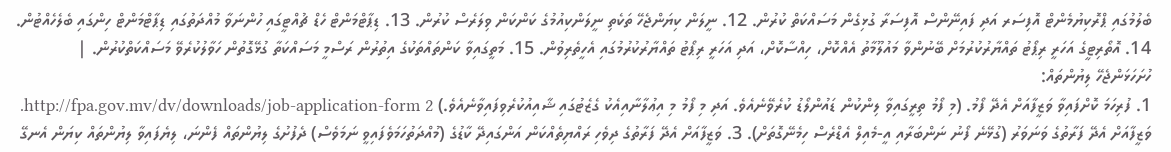ބެލުމުގައި ޕްރޮކިޔުމެންޓް އޮފިސަރ އަދި ފައިނޭންސް އޮފިސަރާ ގުޅިގެން މަސައްކަތް ކުރުން. 12. ނީލަން ކިޔަންޖެހޭ ތަކެތި ނީލަންކިއުމުގެ ކަންކަން ވިލަރެސް ކުރުން. 13. ޑިޕާޓްމަންޓް ހެޑް ޗުއްޓީގައި ހުންނަވާ މުއްދަތުގައި ޑިޕާޓްމަންޓް ހިންގައި ބެލެހެއްޓުން. 14. އޮތޯރިޓީގެ އަހަރީ ރިޕޯޓު ތައްޔާރުކުރުމަށް ބޭނުންވާ މައުލޫމާތު އެއްކޮށް، ހިއްސާކޮށް، އަދި އަހަރީ ރިޕޯޓު ތައްޔާރުކުރުމުގައި އެހީތެރިވުން. 15. މަތީގައިވާ ކަންތައްތަކުގެ އިތުރުން ރަސްމީ މަސައްކަތާ ގުޅޭގޮތުން ހަވާލުކުރެވޭ މަސައްކަތްކުރުން. |
ހުށަހަޅަންޖެހޭ ލިޔުންތައް:
1. ފުރިހަމަ ކޮށްފައިވާ ވަޒީފާއަށް އެދޭ ފޯމު. (މި ފޯމު ތިރީގައިވާ ލިންކުން ޑައުންލޯޑު ކުރެވޭނެއެވެ. އަދި މި ފޯމު މި އިޢުލާނާއިއެކު ގެޒެޓުގައި ޝާއިއުކުރެވިފައިވާނެއެވެ.) http://fpa.gov.mv/dv/downloads/job-application-form 2. ވަޒީފާއަށް އެދޭ ފަރާތުގެ ވަނަވަރު (ގުޅޭނެ ފޯނު ނަންބަރާއި އީ-މެއިލް އެޑްރެސް ހިމެނޭގޮތަށް). 3. ވަޒީފާއަށް އެދޭ ފަރާތުގެ ދިވެހި ރައްޔިތެއްކަން އަންގައިދޭ ކާޑުގެ (މުއްދަތުހަމަވެފައިވީ ނަމަވެސް) ދެފުށުގެ ލިޔުންތައް ފެންނަ، ލިޔެފައިވާ ލިޔުންތައް ކިޔަން އެނގޭ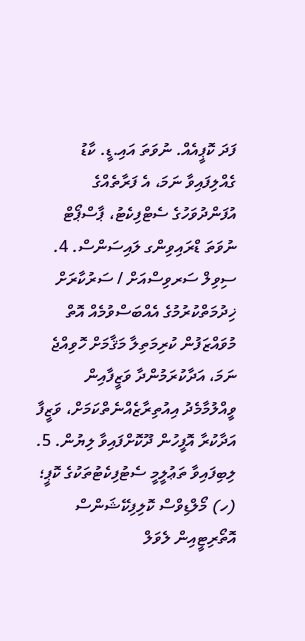ފަދަ ކޮޕީއެއް. ނުވަތަ އައި.ޑީ. ކާޑު ގެއްލިފައިވާ ނަމަ، އެ ފަރާތެއްގެ އުފަންދުވަހުގެ ސެޓްފިކެޓު، ޕާސްޕޯޓް ނުވަތަ ޑްރައިވިންގ ލައިސަންސް. 4. ސިވިލް ސަރވިސްއަށް / ސަރުކާރަށް ޚިދުމަތްކުރުމުގެ އެއްބަސްވުމެއް އޮތް މުވައްޒަފުން ކުރިމަތިލާ މަޤާމަށް ހޮވިއްޖެ ނަމަ، އަދާކުރަމުންދާ ވަޒީފާއިން ވީއްލުމާމެދު އިއުތިރާޒެއްނެތްކަމަށް، ވަޒީފާ އަދާކުރާ އޮފީހުން ދޫކޮށްފައިވާ ލިޔުން. 5. ލިބިފައިވާ ތަޢުލީމީ ސެޓުފިކެޓުތަކުގެ ކޮޕީ؛ (ހ) މޯލްޑިވްސް ކޮލިފިކޭޝަންސް އޮތޯރިޓީއިން ލެވަލް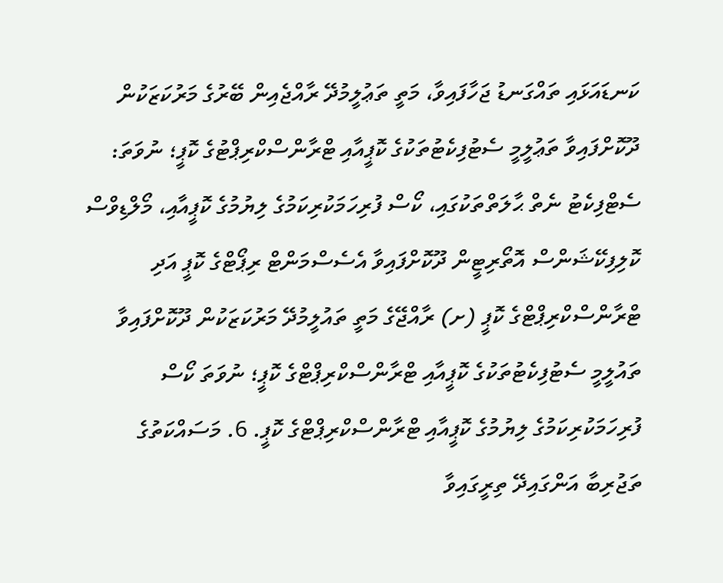ކަނޑައަޅައި ތައްގަނޑު ޖަހާފައިވާ، މަތީ ތަޢުލީމުދޭ ރާއްޖެއިން ބޭރުގެ މަރުކަޒަކުން ދޫކޮށްފައިވާ ތަޢުލީމީ ސެޓުފިކެޓުތަކުގެ ކޮޕީއާއި ޓްރާންސްކްރިޕްޓުގެ ކޮޕީ؛ ނުވަތަ: ސެޓްފިކެޓު ނެތް ޙާލަތްތަކުގައި، ކޯސް ފުރިހަމަކުރިކަމުގެ ލިޔުމުގެ ކޮޕީއާއި، މޯލްޑިވްސް ކޮލިފިކޭޝަންސް އޮތޯރިޓީން ދޫކޮށްފައިވާ އެސެސްމަންޓް ރިޕޯޓްގެ ކޮޕީ އަދި ޓްރާންސްކްރިޕްޓްގެ ކޮޕީ (ށ) ރާއްޖޭގެ މަތީ ތައުލީމުދޭ މަރުކަޒަކުން ދޫކޮށްފައިވާ ތައުލީމީ ސެޓުފިކެޓުތަކުގެ ކޮޕީއާއި ޓްރާންސްކްރިޕްޓްގެ ކޮޕީ؛ ނުވަތަ ކޯސް ފުރިހަމަކުރިކަމުގެ ލިޔުމުގެ ކޮޕީއާއި ޓްރާންސްކްރިޕްޓްގެ ކޮޕީ. 6. މަސައްކަތުގެ ތަޖުރިބާ އަންގައިދޭ ތިރީގައިވާ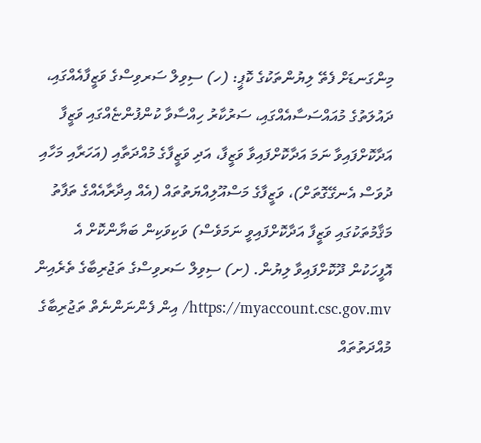މިންގަނޑަށް ފެތޭ ލިޔުންތަކުގެ ކޮޕީ: (ހ) ސިވިލް ސަރވިސްގެ ވަޒީފާއެއްގައި، ދައުލަތުގެ މުއައްސަސާއެއްގައި، ސަރުކާރު ހިއްސާވާ ކުންފުންޏެއްގައި ވަޒީފާ އަދާކޮށްފައިވާ ނަމަ އަދާކޮށްފައިވާ ވަޒީފާ، އަދި ވަޒީފާގެ މުއްދަތާއި (އަހަރާއި މަހާއި ދުވަސް އެނގޭގޮތަށް)، ވަޒީފާގެ މަސްއޫލިއްޔަތުތައް (އެއް އިދާރާއެއްގެ ތަފާތު މަޤާމުތަކުގައި ވަޒީފާ އަދާކޮށްފައިވީ ނަމަވެސް) ވަކިވަކިން ބަޔާންކޮށް އެ އޮފީހަކުން ދޫކޮށްފައިވާ ލިޔުން. (ށ) ސިވިލް ސަރވިސްގެ ތަޖުރިބާގެ ތެރެއިން https://myaccount.csc.gov.mv/ އިން ފެންނަންނެތް ތަޖުރިބާގެ މުއްދަތުތައް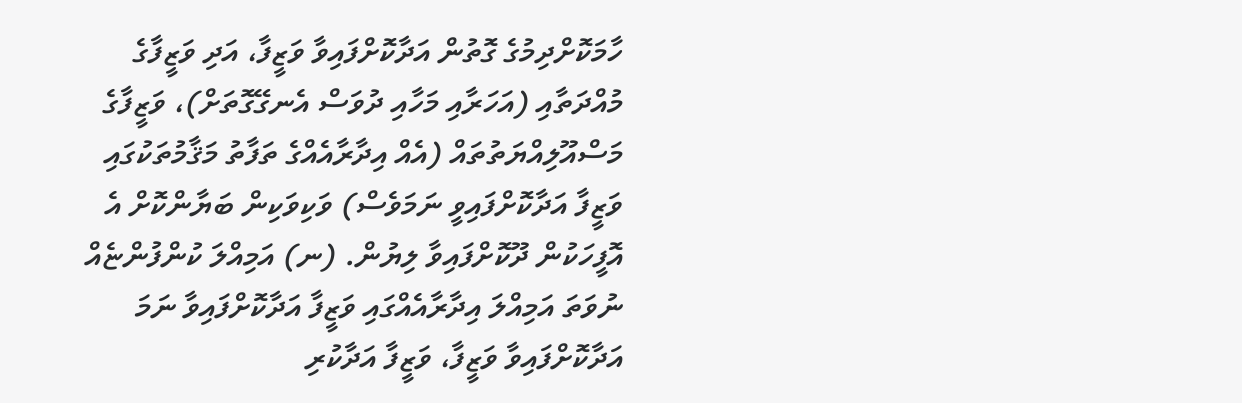ހާމަކޮށްދިމުގެ ގޮތުން އަދާކޮށްފައިވާ ވަޒީފާ، އަދި ވަޒީފާގެ މުއްދަތާއި (އަހަރާއި މަހާއި ދުވަސް އެނގޭގޮތަށް)، ވަޒީފާގެ މަސްއޫލިއްޔަތުތައް (އެއް އިދާރާއެއްގެ ތަފާތު މަޤާމުތަކުގައި ވަޒީފާ އަދާކޮށްފައިވީ ނަމަވެސް) ވަކިވަކިން ބަޔާންކޮށް އެ އޮފީހަކުން ދޫކޮށްފައިވާ ލިޔުން. (ނ) އަމިއްލަ ކުންފުންޏެއް ނުވަތަ އަމިއްލަ އިދާރާއެއްގައި ވަޒީފާ އަދާކޮށްފައިވާ ނަމަ އަދާކޮށްފައިވާ ވަޒީފާ، ވަޒީފާ އަދާކުރި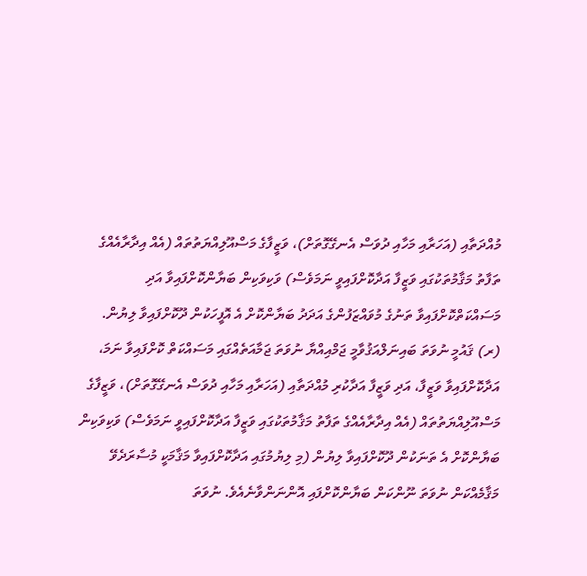މުއްދަތާއި (އަހަރާއި މަހާއި ދުވަސް އެނގޭގޮތަށް)، ވަޒީފާގެ މަސްއޫލިއްޔަތުތައް (އެއް އިދާރާއެއްގެ ތަފާތު މަޤާމުތަކުގައި ވަޒީފާ އަދާކޮށްފައިވީ ނަމަވެސް) ވަކިވަކިން ބަޔާންކޮށްފައިވާ އަދި މަސައްކަތްކޮށްފައިވާ ތަނުގެ މުވައްޒަފުންގެ އަދަދު ބަޔާންކޮށް އެ އޮފީހަކުން ދޫކޮށްފައިވާ ލިޔުން. (ރ) ޤައުމީ ނުވަތަ ބައިނަލްއަޤުވާމީ ޖަމްއިއްޔާ ނުވަތަ ޖަމާއަތެއްގައި މަސައްކަތް ކޮށްފައިވާ ނަމަ، އަދާކޮށްފައިވާ ވަޒީފާ، އަދި ވަޒީފާ އަދާކުރި މުއްދަތާއި (އަހަރާއި މަހާއި ދުވަސް އެނގޭގޮތަށް)، ވަޒީފާގެ މަސްއޫލިއްޔަތުތައް (އެއް އިދާރާއެއްގެ ތަފާތު މަޤާމުތަކުގައި ވަޒީފާ އަދާކޮށްފައިވީ ނަމަވެސް) ވަކިވަކިން ބަޔާންކޮށް އެ ތަނަކުން ދޫކޮށްފައިވާ ލިޔުން (މި ލިޔުމުގައި އަދާކޮށްފައިވާ މަޤާމަކީ މުސާރަދެވޭ މަޤާމެއްކަން ނުވަތަ ނޫންކަން ބަޔާންކޮށްފައި އޮންނަންވާނެއެވެ. ނުވަތަ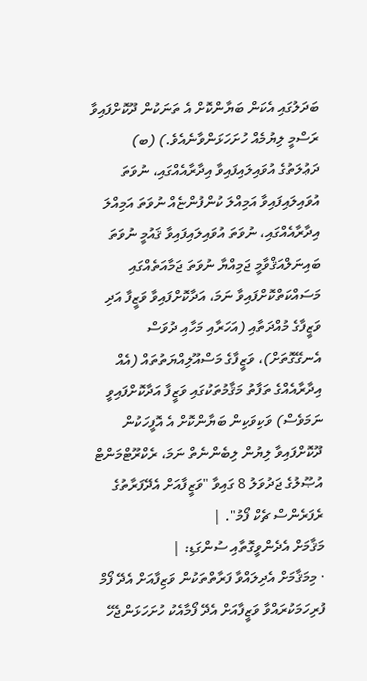ބަދަލުގައި އެކަން ބަޔާންކޮށް އެ ތަނަކުން ދޫކޮށްފައިވާ ރަސްމީ ލިޔުމެއް ހުށަހަޅަންވާނެއެވެ.) (ބ) ދަޢުލަތުގެ އުވައިލައިފައިވާ އިދާރާއެއްގައި، ނުވަތަ އުވައިލައިފައިވާ އަމިއްލަ ކުންފުންޏެއް ނުވަތަ އަމިއްލަ އިދާރާއެއްގައި، ނުވަތަ އުވައިލައިފައިވާ ޤައުމީ ނުވަތަ ބައިނަލްއަޤްވާމީ ޖަމިއްޔާ ނުވަތަ ޖަމާއަތެއްގައި މަސައްކަތްކޮށްފައިވާ ނަމަ، އަދާކޮށްފައިވާ ވަޒީފާ އަދި ވަޒީފާގެ މުއްދަތާއި (އަހަރާއި މަހާއި ދުވަސް އެނގޭގޮތަށް)، ވަޒީފާގެ މަސްއޫލިއްޔަތުތައް (އެއް އިދާރާއެއްގެ ތަފާތު މަޤާމުތަކުގައި ވަޒީފާ އަދާކޮށްފައިވީ ނަމަވެސް) ވަކިވަކިން ބަޔާންކޮށް އެ އޮފީހަކުން ދޫކޮށްފައިވާ ލިޔުން ލިބެންނެތް ނަމަ، ރެކްރޫޓްމަންޓް އުޞޫލުގެ ޖަދުވަލު 8 ގައިވާ "ވަޒީފާއަށް އެދޭފަރާތުގެ ރެފަރެންސް ޗެކް ފޯމު". |
މަޤާމަށް އެދެންވީގޮތާއި ސުންގަޑި: |
· މިމަޤާމަށް އެދިލައްވާ ފަރާތްތަކުން ވަޒިފާއަށް އެދޭ ފޯމް ފުރިހަމަކުރައްވާ ވަޒީފާއަށް އެދޭ ފޯމާއެކު ހުށަހަޅަންޖެހޭ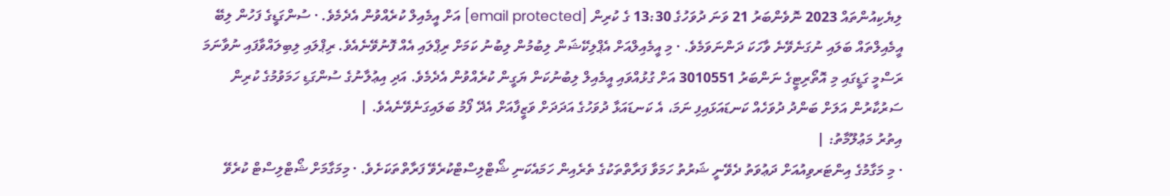ލިޔެކިއުންތައް 2023 ނޮވެންބަރު 21 ވަނަ ދުވަހުގެ 13:30 ގެ ކުރިން [email protected] އަށް އީމެއިލް ކުރެއްވުން އެދެމެވެ. · ސުންގަޑީގެ ފަހުން ލިބޭ އީމެއިލްތައް ބަލައި ނުގަނެވޭނެ ވާހަކަ ދަންނަވަމެވެ. · މި އީމެއިލްއަށް އެޕްލިކޭޝަން ލިބުމުން ލިބުނު ކަމަށް ރިޕްލައި އެއް ފޮނުވޭނެއެވެ. ރިޕްލައި ލިބިލައްވާފައި ނުވާނަމަ ރަސްމީ ގަޑީގައި މި އޮތޯރިޓީގެ ނަންބަރު 3010551 އަށް ގުޅުއްވައި އީމެއިލް ލިބުނުކަން ޔަގީން ކުރެއްވުން އެދެމެވެ. އަދި އިޢުލާނުގެ ސުންގަޑި ހަމަވުމުގެ ކުރިން ސަރުކާރުން އަލަށް ބަންދު ދުވަހެއް ކަނޑައަޅައިފި ނަމަ، އެ ކަނޑައަޅާ ދުވަހުގެ އަދަދަށް ވަޒީފާއަށް އެދޭ ފޯމު ބަލައިގަނެވޭނެއެވެ. |
އިތުރު މަޢުލޫމާތު: |
· މި މަގާމުގެ އިންޓަރވިއުއަށް ދަޢުވަތު ދެވޭނީ ޝަރުތު ހަމަވާ ފަރާތްތަކުގެ ތެރެއިން ހަމައެކަނި ޝޯޓްލިސްޓްކުރެވޭ ފަރާތްތަކަށެވެ. · މިމަގާމަށް ޝޯޓްލިސްޓް ކުރެވޭ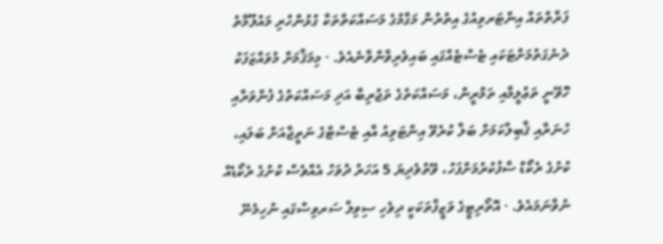ފަރާތްތައް އިންޓަރވިއުގެ އިތުރުން މަގާމުގެ މަސައްކަތްތަކާ ގުޅުންހުރި މައުލޫމާތު ދެނެގަތުމަށްޓަކައި ޓެސްޓެއްގައި ބައިވެރިވާންވާނެއެވެ. · މިމަޤާމަށް މުވައްޒަފަކު ހޮވޭނީ ތަޢުލީމާއި ތަމްރީން، މަސައްކަތުގެ ތަޖުރިބާ އަދި މަސައްކަތުގެ ފެންވަރާއި ހުނަރާއި ޤާބިލްކަމަށް ބަލާ ކުރެވޭ އިންޓަވިއު އާއި ޓެސްޓްގެ ނަތީޖާއަށް ބަލައި، ކުށުގެ ރެކޯޑް ސާފުކުރުމަށްފަހު، ވޭތުވެދިޔަ 5 އަހަރު ދުވަހު އެއްވެސް ކުށުގެ ރެކޯޑެއް ނުވާނަމައެވެ. · އޮތޯރިޓީގެ ވަޒީފާތަކަކީ ދިވެހި ސިވިލް ސަރވިސްގައި ނުހިމެނޭ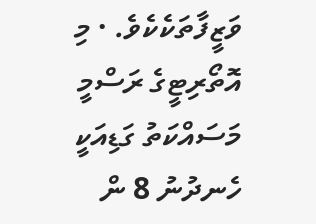ވަޒީފާތަކެކެވެ. · މި އޮތޯރިޓީގެ ރަސްމީ މަސައްކަތު ގަޑިއަކީ ހެނދުނު 8 ން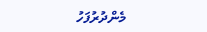މެންދުރުފަހު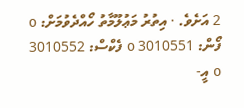2 އަށެވެ. · އިތުރު މަޢުލޫމާތު ހޯއްދެވުމަށް: o ފޯން: 3010551 o ފެކްސް: 3010552 o އީ-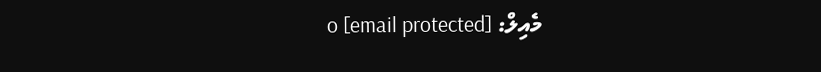މެއިލް: [email protected] o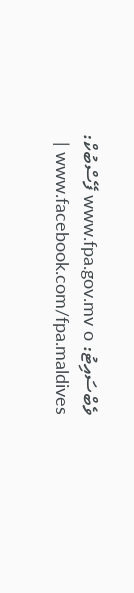ވެބްސައިޓު: www.fpa.gov.mv o ފޭސްބުކް: www.facebook.com/fpa.maldives |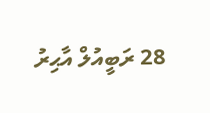28 ރަބީއުލް އާޙިރު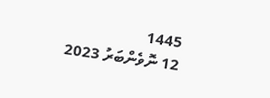1445
12 ނޮވެންބަރު 2023